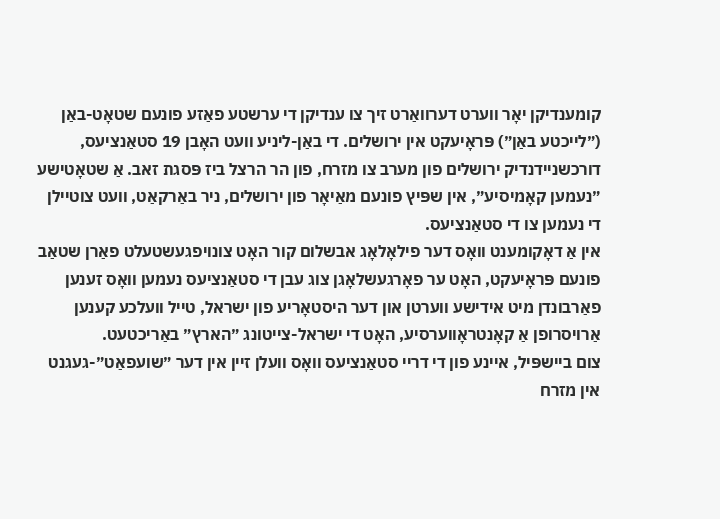קומענדיקן יאָר ווערט דערוואַרט זיך צו ענדיקן די ערשטע פאַזע פונעם שטאָט-באַן (״לייכטע באַן״) פּראָיעקט אין ירושלים. די באַן-ליניע וועט האָבן 19 סטאַנציעס, דורכשניידנדיק ירושלים פון מערב צו מזרח, פון הר הרצל ביז פּסגת זאב. אַ שטאָטישע ״נעמען קאָמיסיע״, אין שפּיץ פונעם מאַיאָר פון ירושלים, ניר באַרקאַט, וועט צוטיילן די נעמען צו די סטאַנציעס.
אין אַ דאָקומענט וואָס דער פילאָלאָג אבשלום קור האָט צונויפגעשטעלט פאַרן שטאַב פונעם פּראָיעקט, האָט ער פאָרגעשלאָגן צוג עבן די סטאַנציעס נעמען וואָס זענען פאַרבונדן מיט אידישע ווערטן און דער היסטאָריע פון ישראל, טייל וועלכע קענען אַרויסרופן אַ קאָנטראָווערסיע, האָט די ישראל-צייטונג ״הארץ״ באַריכטעט.
צום ביישפּיל, איינע פון די דריי סטאַנציעס וואָס וועלן זיין אין דער ״שועפאַט״-געגנט אין מזרח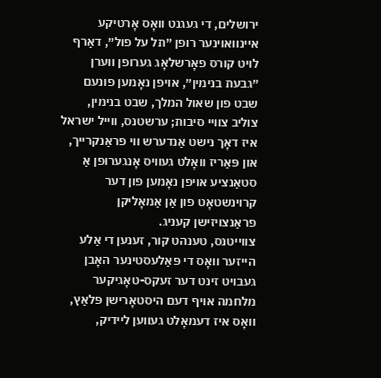ירושלים, די געגנט וואָס אָרטיקע איינוואוינער רופן ״תל על פול״, דאַרף לויט קורס פאָרשלאָג גערופן ווערן ״גבעת בנימין״, אויפן נאָמען פונעם שבט פון שאול המלך, שבט בנימין, צוליב צוויי סיבות; ערשטנס, ווייל ישראל איז דאָך נישט אַנדערש ווי פראַנקרייך, און פּאַריז וואָלט געוויס אָנגערופן אַ סטאַנציע אויפן נאָמען פון דער קרוינשטאָט פון אַן אַמאָליקן פראַנצויזישן קעניג.
צווייטנס, טענהט קור, זענען די אַלע הייזער וואָס די פּאַלעסטינער האָבן געבויט זינט דער זעקס-טאָגיקער מלחמה אויף דעם היסטאָרישן פּלאַץ, וואָס איז דעמאָלט געווען ליידיק,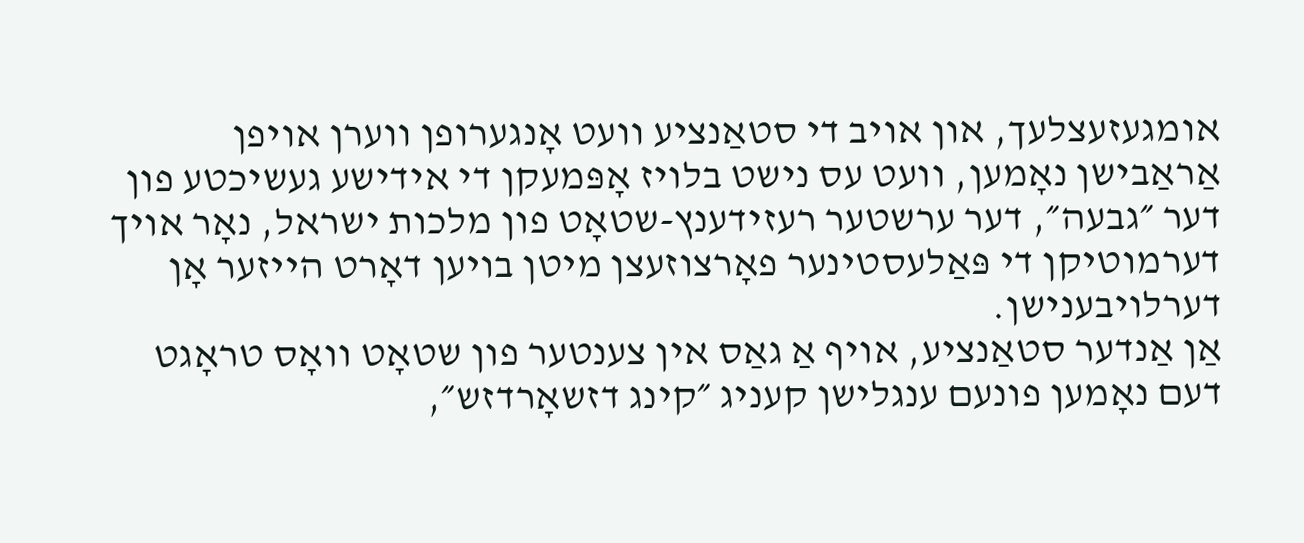אומגעזעצלעך, און אויב די סטאַנציע וועט אָנגערופן ווערן אויפן אַראַבישן נאָמען, וועט עס נישט בלויז אָפּמעקן די אידישע געשיכטע פון דער ״גבעה״, דער ערשטער רעזידענץ-שטאָט פון מלכות ישראל, נאָר אויך דערמוטיקן די פּאַלעסטינער פאָרצוזעצן מיטן בויען דאָרט הייזער אָן דערלויבענישן.
אַן אַנדער סטאַנציע, אויף אַ גאַס אין צענטער פון שטאָט וואָס טראָגט דעם נאָמען פונעם ענגלישן קעניג ״קינג דזשאָרדזש״,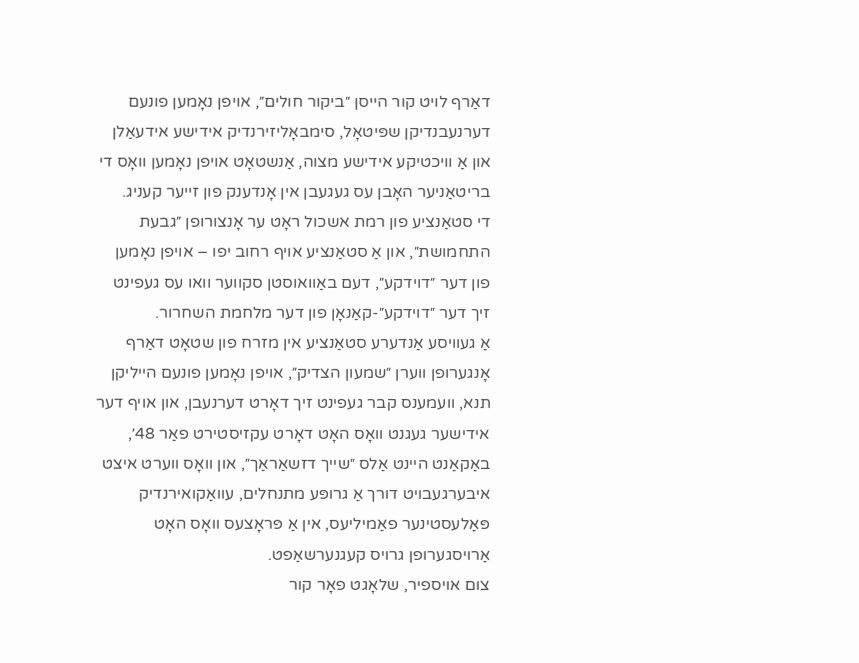דאַרף לויט קור הייסן ״ביקור חולים״, אויפן נאָמען פונעם דערנעבנדיקן שפּיטאָל, סימבאָליזירנדיק אידישע אידעאַלן און אַ וויכטיקע אידישע מצוה, אַנשטאָט אויפן נאָמען וואָס די בריטאַניער האָבן עס געגעבן אין אָנדענק פון זייער קעניג.
די סטאַנציע פון רמת אשכול ראָט ער אָנצורופן ״גבעת התחמושת״, און אַ סטאַנציע אויף רחוב יפו – אויפן נאָמען פון דער ״דוידקע״, דעם באַוואוסטן סקווער וואו עס געפינט זיך דער ״דוידקע״-קאַנאָן פון דער מלחמת השחרור.
אַ געוויסע אַנדערע סטאַנציע אין מזרח פון שטאָט דאַרף אָנגערופן ווערן ״שמעון הצדיק״, אויפן נאָמען פונעם הייליקן תנא, וועמענס קבר געפינט זיך דאָרט דערנעבן, און אויף דער אידישער געגנט וואָס האָט דאָרט עקזיסטירט פאַר 48׳, באַקאַנט היינט אַלס ״שייך דזשאַראַך״, און וואָס ווערט איצט איבערגעבויט דורך אַ גרופּע מתנחלים, עוואַקואירנדיק פּאַלעסטינער פאַמיליעס, אין אַ פּראָצעס וואָס האָט אַרויסגערופן גרויס קעגנערשאַפט.
צום אויספיר, שלאָגט פאָר קור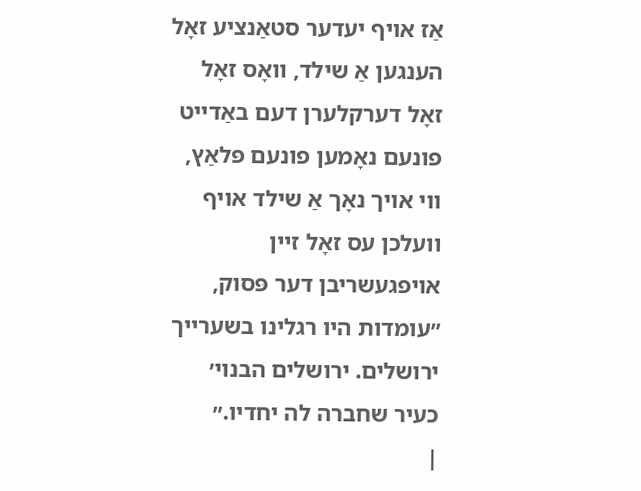אַז אויף יעדער סטאַנציע זאָל הענגען אַ שילד, וואָס זאָל זאָל דערקלערן דעם באַדייט פונעם נאָמען פונעם פּלאַץ, ווי אויך נאָך אַ שילד אויף וועלכן עס זאָל זיין אויפגעשריבן דער פּסוק, ״עומדות היו רגלינו בשערייך ירושלים. ירושלים הבנוי׳ כעיר שחברה לה יחדיו.״
|